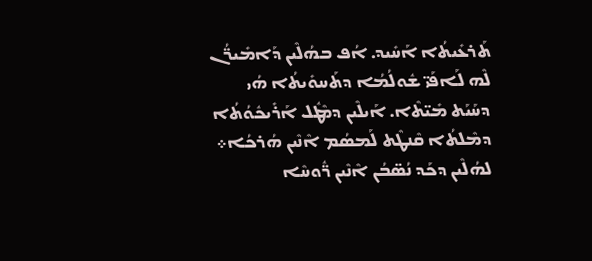ܬܰܪܥܺܝܬܳܐ ܐܰܚܺܝܕ. ܐܳܦ ܒܗܳܠܶܝܢ ܕܰܐܡܺܝܪ̈ܳܢ ܠܶܗ ܠܰܐܦܰܝ̈ ܫܽܘܠܳܡܳܐ ܕܬܰܚܘܺܝܬܳܐ ܗܳܝ ܕܚܰܝܰܬ ܡܺܝ̈ܬܶܐ. ܐܰܝܠܶܝܢ ܕܡܶܛܽܠ ܐܰܪܺܝܟܽܘܳܬܳܐ ܕܡܶܠܬܳܐ ܩܶܢܛܶܬ ܠܰܡܣܳܡ ܐܶܢܶܝܢ ܗܳܪܟܳܐ܀ ܠܗܳܠܶܝܢ ܕܟܰܕ ܢܳܣ̈ܒܳܢ ܐܶܢܶܝܢ ܪ̈ܽܘܚܶܐ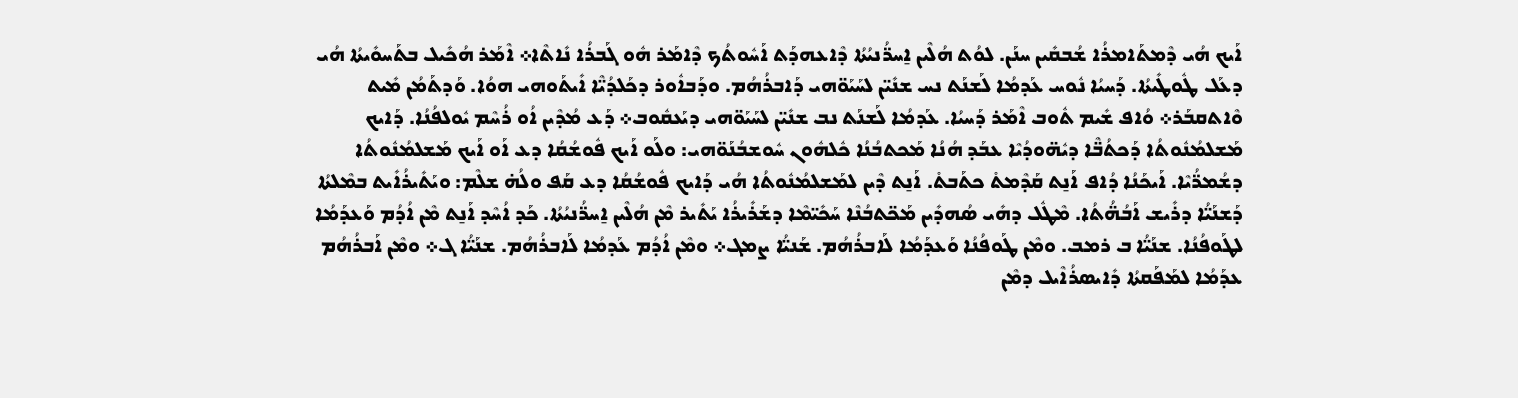ܐܰܝܟ ܗܳܝ ܕܶܡܬܰܐܡܪܳܐ ܫܳܒܩܺܝܢ ܚܢܰܢ. ܠܘܳܬ ܗܳܠܶܝܢ ܐ̱ܚܪ̈ܳܢܝܳܬܳܐ ܕܶܐܥܗܕܰܬ ܐܰܚܽܘܬܳܟ ܕܶܐܡܰܪ ܗܽܘ ܓܰܒܪܳܐ ܢܺܐܬܶܐ܀ ܐܶܡܰܪ ܗܳܟܺܝܠ ܒܬܰܚܘܺܝܬܳܐ ܗܳܝ ܕܥܰܠ ܛܽܘܛܺܝܬܳܐ. ܕܰܚܝܳܐ ܢܽܘܚ ܥܰܕܡܳܐ ܠܰܫܢܰܬ ܢܚ ܫܢܺܝ̈ܢ ܠܚܰܝܰܘ̈ܗܝ ܕܰܐܒܪܳܗܳܡ. ܘܕܰܒܐܽܘܪ ܕܟܰܠܕܳܝ̈ܶܐ ܐܺܝܬܰܘܗܝ ܗܘܳܐ. ܘܰܕܬܰܡܳܢ ܡܺܝܬ ܘܶܐܬܩܒܰܪ܀ ܘܳܐܦ ܫܺܝܡ ܬܽܘܒ ܐܶܡܰܪ ܕܰܚܝܳܐ. ܥܰܕܡܳܐ ܠܰܫܢܰܬ ܢܒ ܫܢܺܝ̈ܢ ܠܚܰܝܰܘ̈ܗܝ ܕܝܰܥܩܽܘܒ܀ ܕܰܥ ܡܳܕܶܝܢ ܐܳܘ ܪܳܚܶܡ ܝܽܘܠܦܳܢܳܐ. ܕܰܐܝܟ ܡܰܫܠܡܳܢܽܘܬܳܐ ܕܰܟܬܳܒ̈ܶܐ ܕܝܽܗ̈ܘܕܳܝܶܐ ܥܒܰܕ ܗܳܢܳܐ ܡܰܟܬܒܳܢܳܐ ܟܽܠܗܽܘܢ ܚܽܘܫܒܳܢܰܘ̈ܗܝ: ܘܠܰܘ ܐܰܝܟ ܦܽܘܫܳܩܳܐ ܕܥ ܐܰܘ ܐܰܝܟ ܡܰܫܠܡܳܢܽܘܬܳܐ ܕܫܳܡܪ̈ܳܝܶܐ. ܐܰܝܟܰܢܳܐ ܕܳܐܦ ܐܰܢ̱ܬ ܩܰܕܶܡܬ̊ ܟܬܰܒܬ̊. ܐܰܢ̱ܬ ܕܶܝܢ ܠܡܰܫܠܡܳܢܽܘܬܳܐ ܗܳܝ ܕܰܐܝܟ ܦܽܘܫܳܩܳܐ ܕܥ ܩܰܦ ܘܠܳܗ̇ ܫܠܶܡ: ܘܝܰܬܺܝܪܳܐܺܝܬ ܒܡܶܠܬܳܐ ܕܰܫܢܰܝ̈ܳܐ ܕܪܺܝܫ ܐܰܒܳܗ̈ܳܬܳܐ. ܡܶܛܽܠ ܕܗܺܝ ܣܳܗܕܺܝܢ ܡܰܟ̈ܬܒܳܢܶܐ ܚܰܟܺܝ̈ܡܶܐ ܕܫܰܪܺܝܪܳܐ ܝܰܬܺܝܪ ܡܶܢ ܗܳܠܶܝܢ ܐ̱ܚܪ̈ܳܢܝܳܬܳܐ. ܟܰܕ ܐܳܚܶܕ ܐܰܢ̱ܬ ܡܶܢ ܐܳܕܳܡ ܘܰܥܕܰܡܳܐ ܠܛܰܘܦܳܢܳܐ. ܫܢܰܝ̈ܳܐ ܒ ܪܡܒ. ܘܡܶܢ ܛܰܘܦܳܢܳܐ ܘܰܥܕܰܡܳܐ ܠܰܐܒܪܳܗܳܡ. ܫܰܢܝ̈ܳܐ ܨܡܓ܀ ܘܡܶܢ ܐܳܕܳܡ ܥܰܕܡܳܐ ܠܰܐܒܪܳܗܳܡ. ܫܢܰܝ̈ܳܐ ܓ܀ ܘܡܶܢ ܐܰܒܪܳܗܳܡ ܥܕܰܡܳܐ ܠܡܰܦܰܩܬܳܐ ܕܺܐܝܤܪܳܐܶܝܠ ܕܡܶܢ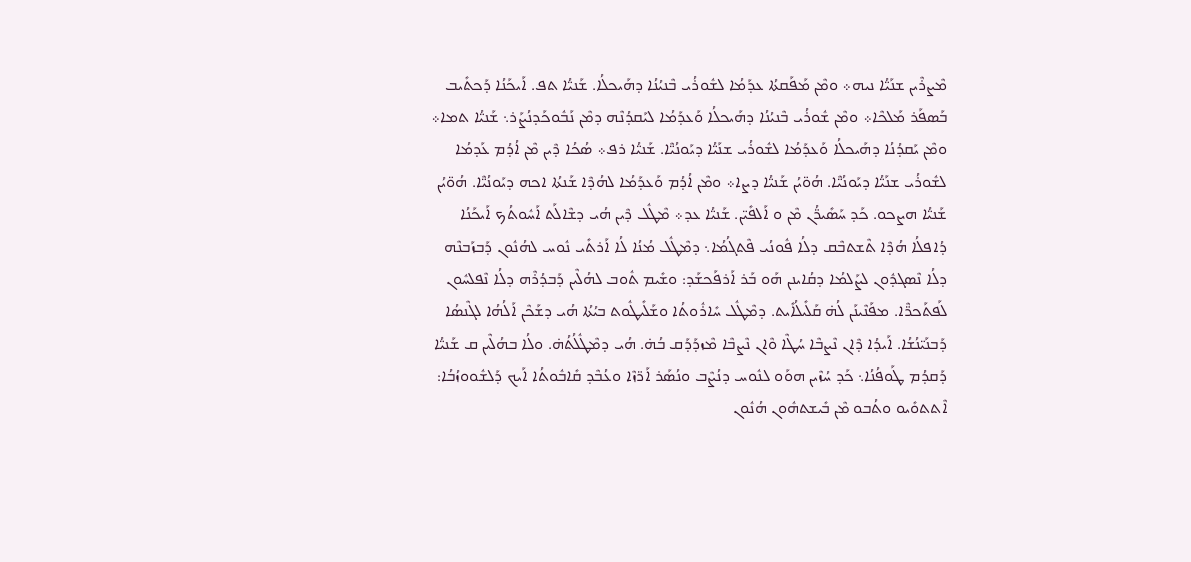ܡܶܨܪܶܝܢ ܫܢܰܝ̈ܳܐ ܢܝܗ܀ ܘܡܶܢ ܡܰܦܰܩܬܳܐ ܥܕܰܡܳܐ ܠܫܽܘܪܳܝ ܒܶܢܝܳܢܳܐ ܕܗܰܝܟܠܳܐ. ܫܰܢܝ̈ܳܐ ܬܦ. ܐܰܝܟܰܢܳܐ ܕܰܟܬܺܝܒ ܒܰܣܦܰܪ ܡܰܠܟܶܐ܀ ܘܡܶܢ ܫܽܘܪܳܝ ܒܶܢܝܳܢܳܐ ܕܗܰܝܟܠܳܐ ܘܰܥܕܰܡܳܐ ܠܝܰܩܕܳܢܶܗ ܕܡܶܢ ܢܰܒܽܘܟܰܕܢܳܨܰܪ܆ ܫܰܢܝ̈ܳܐ ܬܡܐ܀ ܘܡܶܢ ܝܰܩܕܳܢܳܐ ܕܗܰܝܟܠܳܐ ܘܰܥܕܰܡܳܐ ܠܫܽܘܪܳܝ ܫܢܰܝ̈ܳܐ ܕܝܰܘܢܳܝ̈ܶܐ. ܫܰܢܝ̈ܳܐ ܪܦ܀ ܣܳܟܳܐ ܕܶܝܢ ܡܶܢ ܐܳܕܳܡ ܥܰܕܡܳܐ ܠܫܽܘܪܳܝ ܫܢܰܝ̈ܳܐ ܕܝܰܘܢܳܝ̈ܶܐ. ܗܳܘ̈ܝܳܢ ܫܰܢܝ̈ܳܐ ܕܨܐ܀ ܘܡܶܢ ܐܳܕܳܡ ܘܰܥܕܰܡܳܐ ܠܗܳܕܶܐ ܫܰܢܬܳܐ ܐܟܗ ܕܝܰܘܢܳܝ̈ܶܐ. ܗܳܘ̈ܝܳܢ ܫܰܢܝ̈ܳܐ ܗܨܟܘ. ܟܰܕ ܚܰܣܺܝܪ̈ܳܢ ܡܶܢ ܘ ܐܰܠܦܺܝ̈ܢ. ܫܰܢܝ̈ܳܐ ܥܕ܀ ܡܶܛܽܠ ܕܶܝܢ ܗܳܝ ܕܫܶܐܠܰܬ ܐܰܚܽܘܬܳܟ ܐܰܝܟܰܢܳܐ ܕܳܐܦܠܳܐ ܗܳܕܶܐ ܬܶܫܬܒܶܩ ܕܠܳܐ ܦܽܘܢܳܝ ܦܶܬܓܳܡܳܐ܆ ܕܡܶܛܽܠ ܡܳܢܳܐ ܠܳܐ ܐܰܪܬܺܝ ܢܽܘܚ ܠܗܳܢܽܘܢ ܕܰܒܙܰܒܢܶܗ ܕܠܳܐ ܢܶܣܓܕܽܘܢ ܠܨܰܠܡܳܐ ܕܩܳܐܝܢܢ ܗܰܘ ܒܰܪ ܐܰܪܦܰܟܫܰܕ: ܘܫܺܝܡ ܬܽܘܒ ܠܗܳܠܶܝܢ ܕܰܒܕܳܪܶܗ ܕܠܳܐ ܢܶܦܠܚܽܘܢ
ܠܰܦܬܰܟܪ̈ܶܐ. ܡܦܰܢܶܝܢܰܢ ܠܳܗ̇ ܩܰܠܺܝܠܳܐܺܝܬ. ܕܡܶܛܽܠ ܚܺܐܪܽܘܬܳܐ ܘܫܰܠܺܝܛܽܘܬ ܒܝܳܬܳܐ ܗܳܝ ܕܫܰܟܶܢ ܐܰܠܳܗܳܐ ܠܓܶܢܣܳܐ ܕܰܒܢܰܝ̈ܢܳܫܳܐ. ܐܰܝܕܳܐ ܕܶܐܢ ܢܶܨܒܶܐ ܚܳܛܶܐ ܘܶܐܢ ܢܶܨܒܶܐ ܡܶܙܕܰܕܰܩ ܒܳܗ̇. ܗܳܝ ܕܡܶܛܽܠܳܬܳܗ̇. ܘܠܳܐ ܒܗܳܠܶܝܢ ܩ ܫܰܢܝ̈ܳܐ ܕܰܩܕܳܡ ܛܰܘܦܳܢܳܐ܆ ܟܰܕ ܚܳܙܶܝܢ ܗܘܰܘ ܠܢܽܘܚ ܕܢܳܨܶܒ ܘܢܳܣܰܪ ܐܰܪ̈ܙܶܐ ܘܥܳܒܶܕ ܩܺܐܒܽܘܬܳܐ ܐܰܝܟ ܕܰܠܫܽܘܘܙܳܒܳܐ: ܐܶܬܬܘܺܝܘ ܘܬܳܒܘ ܡܶܢ ܒܺܝܫܬܗܽܘܢ ܗܳܢܽܘܢ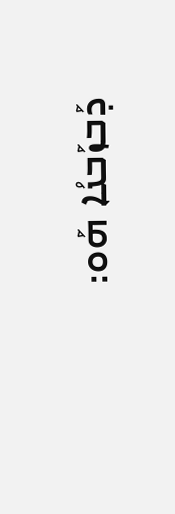ܕܰܒܙܰܒܢܳܐ ܗܰܘ: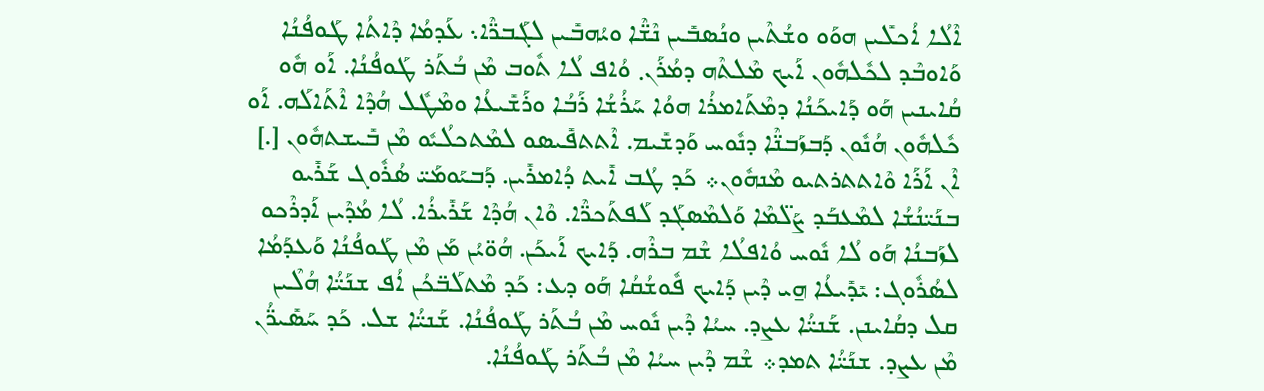ܐܶܠܳܐ ܐܳܟܠܺܝܢ ܗܘܰܘ ܘܫܳܬܶܝܢ ܘܢܳܤܒܺܝܢ ܢܶܫ̈ܶܐ ܘܝܳܗܒܺܝܢ ܠܓܰܒܪ̈ܶܐ܆ ܥܰܕܡܳܐ ܕܶܐܬܳܐ ܛܰܘܦܳܢܳܐ ܘܰܐܘܒܶܕ ܠܟܽܠܗܽܘܢ ܐܰܝܟ ܡܶܠܬܶܗ ܕܡܳܪܰܢ܂ ܘܳܐܦ ܠܳܐ ܬܽܘܒ ܡܶܢ ܒܳܬܰܪ ܛܰܘܦܳܢܳܐ. ܐܰܘ ܗܽܘ ܩܳܐܝܢܝܢ ܗܰܘ ܕܰܐܝܟܰܢܳܐ ܕܡܶܬܰܐܡܪܳܐ ܗܘܳܐ ܚܰܪܳܫܳܐ ܪܰܒܳܐ ܘܪܰܫܺܝܥܳܐ ܘܡܶܛܽܠ ܗܳܕܶܐ ܐܶܬܰܐܠܰܗ. ܐܰܘ ܟܽܠܗܽܘܢ ܗܳܢܽܘܢ ܕܰܒܙܰܒܢ̈ܶܐ ܕܢܽܘܚ ܘܰܕܫܺܝܡ. ܐܶܬܬܦܺܝܣܘ ܠܡܶܬܟܠܳܝܽܘ ܡܶܢ ܒܺܝܫܬܗܽܘܢ [.] ܐܶܢ ܐܰܪܰܐ ܘܶܐܬܬܪܬܝܘ ܡܶܢܗܽܘܢ܀ ܟܰܕ ܛܳܒ ܐܺܝܬ ܕܳܐܡܪܺܝܢ. ܕܰܒܝܰܘܡܰܝ̈ ܣܳܪܽܘܓ ܫܰܪܺܝܘ ܒܢܰܝ̈ܢܳܫܳܐ ܠܡܶܥܒܰܕ ܨܰܠ̈ܡܶܐ ܘܰܠܡܶܣܓܰܕ ܠܰܦܬܰܟܪ̈ܶܐ. ܘܶܐܢ ܗܳܕܶܐ ܫܰܪܺܝܪܳܐ. ܠܳܐ ܡܳܕܶܝܢ ܐܰܕܪܶܟܘ ܠܙܰܒܢܳܐ ܗܰܘ ܠܳܐ ܢܽܘܚ ܘܳܐܦܠܳܐ ܫܶܡ ܒܪܶܗ. ܕܰܐܝܟ ܐܰܝܟܰܢ. ܗܳܘ̈ܝܳܢ ܡܰܢ ܡܶܢ ܛܰܘܦܳܢܳܐ ܘܰܥܕܰܡܳܐ ܠܣܳܪܽܘܓ: ܝܺܕܺܝܥܳܐ ܗ̱ܝ ܕܶܝܢ ܕܰܐܝܟ ܦܽܘܫܳܩܳܐ ܗܰܘ ܕܥ: ܟܰܕ ܡܶܬܠܰܒ̈ܟܳܢ ܐܳܦ ܫܢܰܝ̈ܳܐ ܗܳܠܶܝܢ ܩܠ ܕܩܳܐܝܢܢ. ܫܰܢܝ̈ܳܐ ܥܨܕ. ܚܝܳܐ ܕܶܝܢ ܢܽܘܚ ܡܶܢ ܒܳܬܰܪ ܛܰܘܦܳܢܳܐ. ܫܰܢܝ̈ܳܐ ܫܠ. ܟܰܕ ܚܰܣܺܝܪ̈ܳܢ ܡܶܢ ܥܨܕ. ܫܢܰܝ̈ܳܐ ܬܡܕ܀ ܫܶܡ ܕܶܝܢ ܚܝܳܐ ܡܶܢ ܒܳܬܰܪ ܛܰܘܦܳܢܳܐ.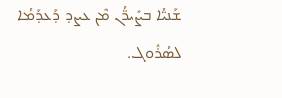ܫܰܢܝ̈ܳܐ ܒܨܺܝܪ̈ܳܢ ܡܶܢ ܥܨܕ ܕܰܥܕܰܡܳܐ ܠܣܳܪܽܘܓ.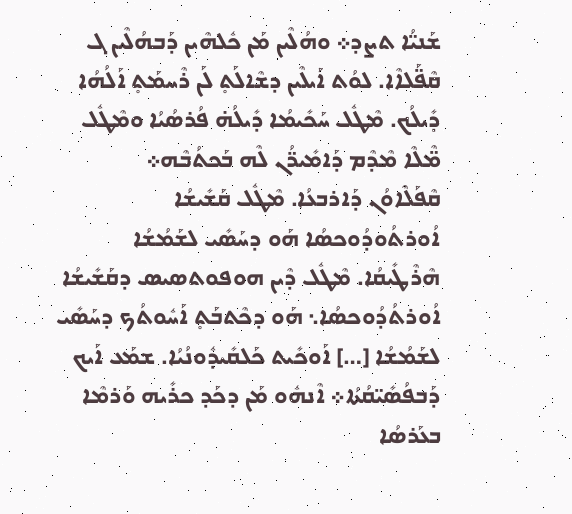ܫܰܢܝ̈ܳܐ ܬܨܕ܀ ܘܗܳܠܶܝܢ ܡܰܢ ܟܽܠܗܶܝܢ ܕܰܒܗܳܠܶܝܢ ܓ ܩܶܦ̈ܰܠܐܶܐ. ܠܘܳܬ ܐܰܝܠܶܝܢ ܕܫܶܐܠܰܬ̥ ܠܰܢ ܪܶܚܡܰܬ̥ ܐܰܠܳܗܳܐ ܕܺܝܠܳܟ. ܡܶܛܽܠ ܚܰܟܺܝܡܳܐ ܕܺܝܠܳܗ̇ ܦܳܪܤܳܝܳܐ ܘܡܶܛܽܠ ܡ̈ܶܠܶܐ ܡܶܕܶܡ ܕܰܐܡܺܝܪ̈ܳܢ ܠܶܗ ܒܰܟܬܳܒܶܗ܀
ܩܶܦܰܠܶܐܘܳܢ ܕܰܐܪܒܥܳܐ. ܡܶܛܽܠ ܩܰܫܺܝܫܳܐ ܐܳܘܪܬܳܘܕܳܘܟܤܳܐ ܗܰܘ ܕܚܰܤܺܝ ܠܫܰܡܳܫܳܐ ܗܶܪܶܛܺܝܩܳܐ. ܡܶܛܽܠ ܕܶܝܢ ܗܘܦܘܬܤܝܣ ܕܩܰܫܺܝܫܳܐ ܐܳܘܪܬܳܕܳܘܟܣܳܐ܆ ܗܰܘ ܕܟܶܬܒܰܬ̥ ܐܰܚܽܘܬܳܟ ܕܚܰܣܺܝ ܠܫܰܡܳܫܳܐ […] ܐܰܘܟܺܝܬ ܟܰܠܩܺܝܕܽܘܢܳܝܳܐ. ܫܡܰܥ ܐܰܝܟ ܕܰܒܦܳܣܺܝ̈ܩܳܬܳܐ܀ ܐܶܢܗܽܘ ܡܰܢ ܕܟܰܕ ܟܪܺܝܗ ܘܰܪܡܶܐ ܒܥܰܪܣܳܐ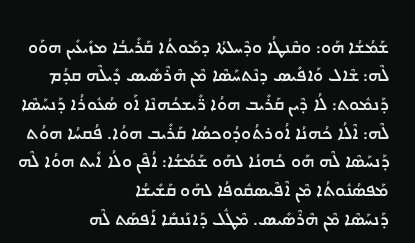ܫܰܡܳܫܳܐ ܗܰܘ: ܘܩܶܢܛܳܐ ܘܕܶܚܠܬܳܐ ܕܡܰܘܬܳܐ ܩܰܪܺܝܒܳܐ ܡܙܺܝܥܺܝܢ ܗܘܰܘ ܠܶܗ: ܫܶܐܠ ܘܰܐܦܺܝܣ ܕܢܶܬܚܰܤܶܐ ܡܶܢ ܗܶܪܶܤܺܝܣ ܕܺܝܠܶܗ ܩܕܳܡ ܕܰܢܡܽܘܬ: ܠܳܐ ܕܶܝܢ ܩܰܪܺܝܒ ܗܘܳܐ ܪ̈ܺܝܫܟܳܗܢܶܐ ܐܰܘ ܤܳܥܽܘܪܳܐ ܕܰܢܚܰܣܶܐ ܠܶܗ: ܐܶܠܳܐ ܟܳܗܢܳܐ ܐܳܘܪܬܳܘܕܳܘܟܤܳܐ ܩܰܪܺܝܒ ܗܘܳܐ. ܦܳܩܚܳܐ ܗܘܳܬ ܕܰܢܚܰܤܶܐ ܠܶܗ ܗܰܘ ܟܳܗܢܳܐ ܠܗܰܘ ܫܰܡܳܫܳܐ: ܐܳܦܶܢ ܘܠܳܐ ܐܺܝܬ ܗܘܳܐ ܠܶܗ ܡܰܦܤܳܢܽܘܬܳܐ ܡܶܢ ܐܶܦܶܝܣܩܽܘܦܳܐ ܠܗܰܘ ܩܰܫܺܝܫܳܐ
ܕܰܢܚܰܤܶܐ ܡܶܢ ܗܶܪܶܣܺܝܣ. ܡܶܛܽܠ ܕܰܐܢܰܢܩܺܐ ܐܰܦܣܰܬ ܠܶܗ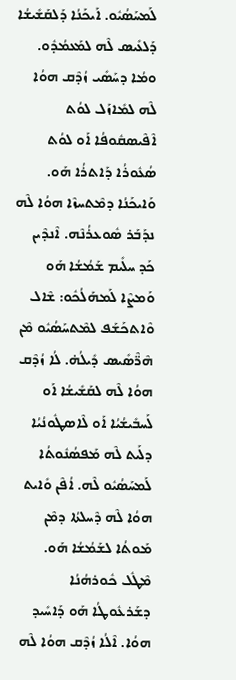ܠܰܡܚܰܣܳܝܽܘ. ܐܰܝܟܰܢܳܐ ܕܰܠܩܰܫܺܝܫܳܐ ܕܰܠܥܺܝܣ ܠܶܗ ܠܡܰܥܡܳܕܽܘ. ܘܡܳܐ ܕܚܰܤܺܝ ܙܳܕܶܩ ܗܘܳܐ ܠܶܗ ܠܡܺܐܙܰܠ ܠܘܳܬ ܐܶܦܶܝܣܩܽܘܦܳܐ ܐܰܘ ܠܘܳܬ ܣܳܥܽܘܪܳܐ ܕܰܐܬܪܳܐ ܗܰܘ. ܘܰܐܝܟܰܢܳܐ ܕܡܶܬܚܙܶܐ ܗܘܳܐ ܠܶܗ ܢܕܰܒܰܪ ܣܽܘܥܪܳܢܶܗ. ܐܶܢܕܶܝܢ ܟܰܕ ܚܠܺܝܡ ܫܰܡܳܫܳܐ ܗܰܘ ܘܰܡܨܶܐ ܠܰܡܗܰܠܳܟܽܘ: ܫܶܐܠ ܘܶܐܬܟܰܫܰܦ ܠܡܶܬܚܰܣܳܝܽܘ ܡܶܢ ܗܶܪ̈ܶܣܺܝܣ ܕܺܝܠܳܗ̇. ܠܳܐ ܙܳܕܶܩ ܗܘܳܐ ܠܶܗ ܠܩܰܫܺܝܫܳܐ ܐܰܘ ܠܰܚܒܺܝܫܳܝܳܐ ܐܰܘ ܠܶܐܤܛܽܘܢܳܝܳܐ ܕܠܰܝܬ ܠܶܗ ܡܰܦܤܳܢܽܘܬܳܐ ܠܰܡܚܰܤܳܝܽܘ ܠܶܗ. ܐܳܦܶܢ ܘܺܐܝܬ ܗܘܳܐ ܠܶܗ ܕܶܚܠܬܳܐ ܕܡܶܢ ܡܰܘܬܳܐ ܠܫܰܡܳܫܳܐ ܗܰܘ. ܡܶܛܽܠ ܟܽܘܪܗܳܢܳܐ ܕܫܰܪܥܽܘܛܳܐ ܗܰܘ ܕܰܐܚܺܝܕ ܗܘܳܐ. ܐܶܠܳܐ ܙܳܕܶܩ ܗܘܳܐ ܠܶܗ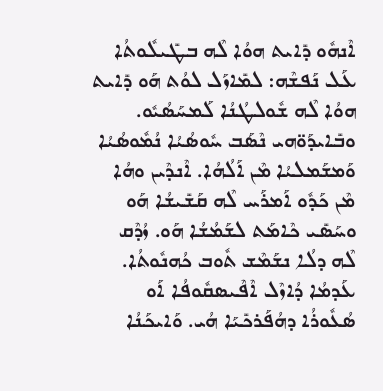ܐܶܢܗܽܘ ܕܺܐܝܬ ܗܘܳܐ ܠܶܗ ܒܛܺܝܠܽܘܬܳܐ ܥܰܠ ܢܰܦܫܶܗ: ܠܡܺܐܙܰܠ ܠܘܳܬ ܗܰܘ ܕܺܐܝܬ ܗܘܳܐ ܠܶܗ ܫܽܘܠܛܳܢܳܐ ܠܰܡܚܰܣܳܝܽܘ. ܘܒܺܐܝܕܰܘ̈ܗܝ ܢܶܣܰܒ ܚܽܘܣܳܝܳܐ ܢܳܡܽܘܣܳܝܳܐ ܘܰܡܫܰܡܠܝܳܐ ܡܶܢ ܐܰܠܳܗܳܐ. ܐܶܢܕܶܝܢ ܘܗܳܐ ܡܶܢ ܟܰܕܽܘ ܐܰܡܪܰܚ ܠܶܗ ܩܰܫܺܝܫܳܐ ܗܰܘ ܘܚܰܤܺܝ ܟܶܐܡܰܬ ܠܫܰܡܳܫܳܐ ܗܰܘ. ܙܳܕܶܩ ܠܶܗ ܕܠܳܐ ܢܫܰܡܶܫ ܬܽܘܒ ܟܳܗܢܽܘܬܳܐ. ܥܰܕܡܳܐ ܕܳܐܙܶܠ ܐܶܦܶܝܣܩܽܘܦܳܐ ܐܰܘ ܣܳܥܽܘܪܳܐ ܕܗܳܦܰܪܟܺܝܰܐ ܗܳܝ. ܘܰܐܝܟܰܢܳܐ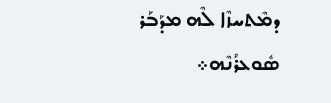ܕܡܶܬܚܙܶܐ ܠܶܗ ܡܕܰܒܰܪ ܤܽܘܥܪܳܢܶܗ܀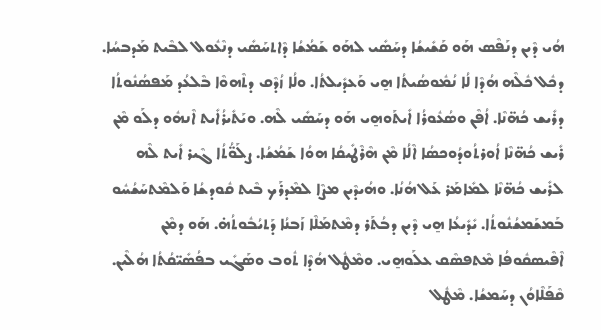ܗܳܝ ܕܶܝܢ ܕܢܰܦܶܣ ܗܰܘ ܩܰܫܺܝܫܳܐ ܕܚܰܤܺܝ ܠܗܰܘ ܫܰܡܳܫܳܐ ܕܶܐܬܚܰܣܺܝ ܕܢܶܥܽܘܠ ܠܒܶܝܬ ܡܰܕܒܚܳܐ. ܕܟܽܠ ܟܽܠܶܗ ܗܳܕܶܐ ܠܳܐ ܢܳܡܽܘܤܳܝܬܳܐ ܗ̱ܝ ܘܰܥܕܺܝܠܬܳܐ. ܘܠܳܐ ܙܳܕܶܩ ܕܬܶܗܘܶܐ ܒܶܠܥܳܕ ܡܰܦܣܳܢܽܘܬܳܐ ܕܪܺܝܫ ܟܳܗ̈ܢܶܐ. ܐܳܦܶܢ ܘܣܳܥܽܘܪܳܐ ܐܺܝܬܰܘܗ̱ܝ ܗܰܘ ܕܚܰܤܺܝ ܠܶܗ. ܘܝܰܬܺܝܪܳܐܺܝܬ ܐܶܢܗܽܘ ܕܠܰܘ ܡܶܢ ܪܺܝܫ ܟܳܗ̈ܢܶܐ ܐܳܘܪܬܳܘܕܳܘܟܣܳܐ ܐܶܠܳܐ ܡܶܢ ܗܶܪܶܛܺܝܩܳܐ ܗܘܳܐ ܫܰܡܳܫܳܐ. ܨܠܰܘ̈ܳܬܳܐ ܓܶܝܪ ܐܺܝܬ ܠܶܗ ܠܪܺܝܫ ܟܳܗ̈ܢܶܐ ܠܡܺܐܡܰܪ ܥܰܠ ܗܳܢܳܐ. ܘܗܳܝܕܶܝܢ ܡܨܶܐ ܠܡܶܕܪܰܟ ܒܶܝܬ ܩܽܘܕܫܳܐ ܘܰܠܡܶܬܚܰܫܳܚܽܘ ܒܰܡܫܰܡܫܳܢܽܘܬܳܐ. ܝܺܕܺܝܥܳܐ ܗ̱ܝ ܕܶܝܢ ܕܒܳܬܰܪ ܕܡܶܬܡܰܠܶܐ ܙܰܒܢܳܐ ܕܰܬܝܳܒܽܘܬܳܗ̇. ܗܰܘ ܕܡܶܢ ܐܶܦܶܝܣܩܽܘܦܳܐ ܡܶܬܦܣܶܩ ܥܠܰܘܗ̱ܝ. ܘܡܶܛܽܠ ܗܳܕܶܐ ܬܽܘܒ ܘܣܰܓܺܝ ܒܦܳܣܺܝ̈ܩܳܬܳܐ ܗܳܠܶܝܢ.
ܩܶܦܰܠܶܐܘܳܢ ܕܚܰܡܫܳܐ. ܡܶܛܽܠ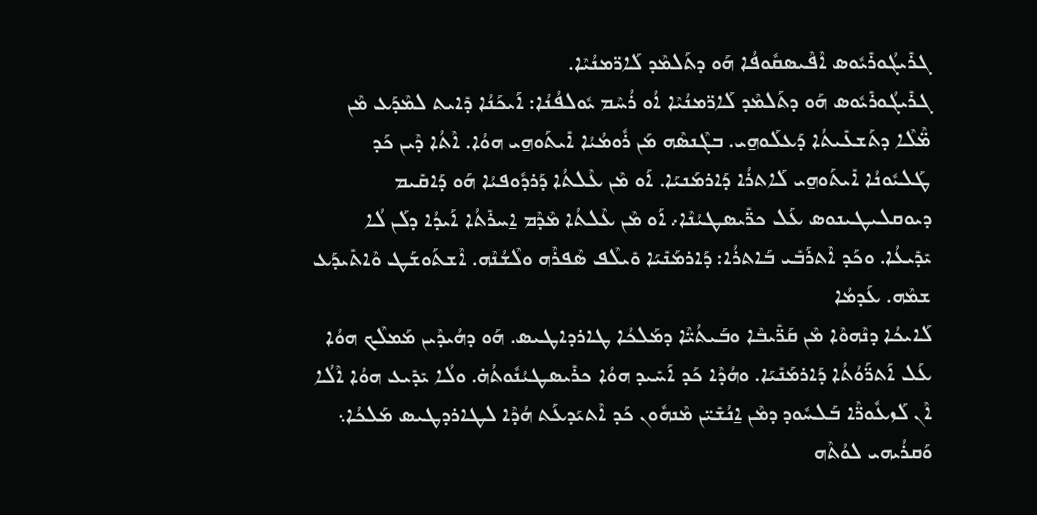ܓܪܺܝܓܳܘܪܺܝܽܘܣ ܐܶܦܶܝܣܩܽܘܦܳܐ ܗܰܘ ܕܬܰܠܡܶܕ ܠܰܐܪ̈ܡܢܳܝܶܐ.
ܓܪܺܝܓܳܘܪܺܝܽܘܣ ܗܰܘ ܕܬܰܠܡܶܕ ܠܰܐܪ̈ܡܢܳܝܶܐ ܐܳܘ ܪܳܚܶܡ ܝܽܘܠܦܳܢܳܐ: ܐܰܝܟܰܢܳܐ ܕܺܐܝܬ ܠܡܶܕܰܥ ܡܶܢ ܡ̈ܶܠܶܐ ܕܬܰܫܥܺܝܬܳܐ ܕܰܥܠܰܘܗ̱ܝ. ܒܓܶܢܣܶܗ ܡܰܢ ܪܽܘܡܳܝܳܐ ܐܺܝܬܰܘܗ̱ܝ ܗܘܳܐ. ܐܶܬܳܐ ܕܶܝܢ ܟܰܕ ܛܰܠܝܽܘܢܳܐ ܐܺܝܬܰܘܗ̱ܝ ܠܰܐܬܪܳܐ ܕܰܐܪܡܰܢܝܰܐ. ܐܰܘ ܡܶܢ ܥܶܠܬܳܐ ܕܰܪܕܽܘܦܝܳܐ ܗܰܘ ܕܰܐܩܺܝܡ ܕܝܘܩܠܝܛܝܢܘܣ ܥܰܠ ܟܪ̈ܺܝܣܛܝܳܢܶܐ܇ ܐܰܘ ܡܶܢ ܥܶܠܬܳܐ ܡܶܕܶܡ ܐ̱ܚܪܺܬܳܐ ܐܰܝܕܳܐ ܕܠܰܢ ܠܳܐ ܝܺܕܺܝܥܳܐ. ܘܟܰܕ ܐܶܬܪܰܒܺܝ ܒܰܐܬܪܳܐ: ܕܰܐܪܡܰܢܺܝܰܐ ܘܺܝܠܶܦ ܤܶܦܪܶܗ ܘܠܶܫܳܢܶܗ. ܐܶܫܬܰܘܫܰܛ ܘܶܐܬܺܝܕܰܥ ܫܡܶܗ. ܥܰܕܡܳܐ
ܠܰܐܝܟܳܐ ܕܢܶܗܘܶܐ ܡܶܢ ܩܰܪ̈ܺܝܒܶܐ ܘܒܰܝܬܳܝ̈ܶܐ ܕܡܰܠܟܳܐ ܛܐܪܕܐܛܝܣ. ܗܰܘ ܕܗܳܝܕܶܝܢ ܡܰܡܠܶܟ ܗܘܳܐ ܥܰܠ ܐܰܬܪ̈ܰܘܳܬܳܐ ܕܰܐܪܡܰܢܺܝܰܐ. ܘܗܳܕܶܐ ܟܰܕ ܐܰܚܺܝܕ ܗܘܳܐ ܟܪܺܝܣܛܝܳܢܽܘܬܳܗ̇. ܘܠܳܐ ܝܺܕܺܝܥ ܗܘܳܐ ܐܶܠܳܐ ܐܶܢ ܠܰܙܥܽܘܪ̈ܶܐ ܒܰܠܚܽܘܕ ܕܡܶܢ ܐ̱ܢܳܫܺܝ̈ܢ ܡܶܢܗܽܘܢ ܟܰܕ ܐܶܬܝܰܕܥܰܬ ܗܳܕܶܐ ܠܛܐܪܕܛܝܣ ܡܰܠܟܳܐ܆ ܘܰܩܪܳܝܗܝ ܠܘܳܬܶܗ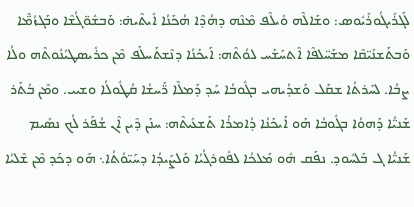ܠܰܓܪܺܝܓܳܘܪܺܝܽܘܣ: ܘܫܰܐܠܶܗ ܘܺܝܠܶܦ ܡܶܢܶܗ ܕܗܳܕܶܐ ܗܳܟܰܢܳܐ ܐܺܝܬܶܝܗ̇: ܘܰܒܫܽܘ̈ܓܳܫܶܐ ܘܒܰܓܙܳܡ̈ܶܐ ܘܰܒܬܰܫܢܺܝ̈ܩܶܐ ܡܫܰܚ̈ܠܦܶܐ ܐܶܬܚܰܫܰܚ ܠܘܳܬܶܗ: ܐܰܝܟܰܢܳܐ ܕܢܶܫܬܰܚܠܰܦ ܡܶܢ ܟܪܺܝܤܛܝܳܢܽܘܬܶܗ ܘܠܳܐ ܨܒܳܐ. ܠܚܰܪܬܳܐ ܫܩܰܠ ܘܰܫܕܳܝܗܝ ܒܓܽܘܒܳܐ ܚܰܕ ܕܰܡܠܶܐ ܪ̈ܰܚܫܳܐ ܩܳܛܽܘܠܳܐ ܘܫܝܝ. ܘܡܶܢ ܒܳܬܰܪ ܫܰܢܝ̈ܳܐ ܕܰܗܘܳܐ ܒܓܽܘܒܳܐ ܗܰܘ ܐܰܝܟܰܢܳܐ ܕܳܐܡܪܳܐ ܬܰܫܥܺܝܬܶܗ: ܚܢܰܢ ܕܶܝܢ ܐܶܢ ܫܳܦܰܪ ܠܳܟ ܢܤܺܝܡ ܫܰܢܝ̈ܳܐ ܓ ܒܰܠܚܽܘܕ. ܢܦܰܩ ܗܽܘ ܡܰܠܟܳܐ ܠܦܽܘܪܓܳܝܳܐ ܘܰܠܨܰܝܕܳܐ ܕܚܰܝ̈ܘܳܬܳܐ܆ ܗܰܘ ܕܟܰܕ ܡܶܢ ܫܶܠܝܳܐ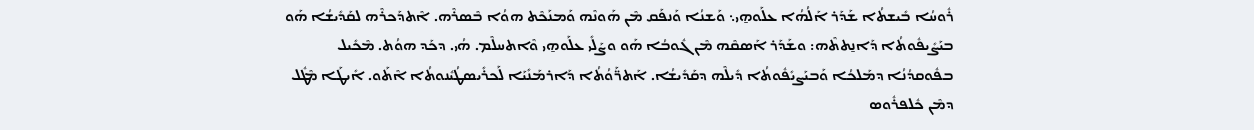ܪܽܘܚܳܐ ܒܺܝܫܬܳܐ ܫܰܕܰܪ ܐܰܠܳܗܳܐ ܥܠܰܘܗ̱ܝ܆ ܘܰܫܢܳܐ ܘܰܢܦܰܩ ܡܶܢ ܗܰܘܢܶܗ ܘܰܡܢܰܟܶܬ ܗܘܳܐ ܒܶܣܪܶܗ. ܐܶܬܕܰܟܪܶܗ ܠܩܰܕܺܝܫܳܐ ܗܰܘ ܒܝܰܨܺܝܦܽܘܬܳܐ ܕܰܐܢ̱ܬܬܶܗ: ܘܫܰܕܰܪ ܐܰܣܩܶܗ ܡܶܢ ܓܽܘܒܳܐ ܗܰܘ ܘܨܰܠܺܝ ܥܠܰܘܗ̱ܝ ܘܶܐܬܚܠܶܡ. ܗܳܝ. ܕܟܰܕ ܗܘܳܬ. ܡܶܟܺܝܠ ܒܦܽܘܩܕܳܢܳܐ ܕܡܰܠܟܳܐ ܘܰܒܝܰܨܝܺܦܽܘܬܳܐ ܕܺܝܠܶܗ ܕܩܰܕܺܝܫܳܐ. ܐܰܬܪ̈ܰܘܳܬܳܐ ܕܰܐܪܡܰܢܺܝܰܐ ܠܰܟܪܺܝܣܛܳܝܽܢܘܬܳܐ ܐܶܬܰܘ. ܐܺܝܛܰܐ ܡܶܛܽܠ ܕܡܶܢ ܟܽܠܦܪܽܘܣ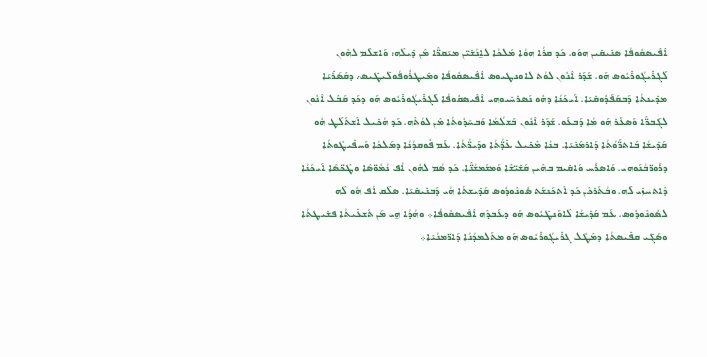ܐܶܦܶܝܤܩܽܘܦܳܐ ܤܢܺܝܩܺܝܢ ܗܘܰܘ. ܟܰܕ ܩܪܳܐ ܗܘܳܐ ܡܰܠܟܳܐ ܠܐ̱ܢܳܫܺܝ̈ܢ ܡܝܰܩܪ̈ܶܐ ܡܶܢ ܕܺܝܠܶܗ: ܘܰܐܫܠܶܡ ܠܗܽܘܢ ܠܰܓܪܺܝܓܳܘܪܺܝܽܘܣ ܗܰܘ. ܫܰܕܰܪ ܐܶܢܽܘܢ ܠܘܳܬ ܠܐܘܢܛܝܘܣ ܐܶܦܶܝܤܩܽܘܦܳܐ ܘܡܺܝܛܪܽܘܦܳܘܠܺܝܛܺܝܣ܇ ܕܩܶܤܰܪܺܝܰܐ ܡܕܺܝܢܬܳܐ ܕܰܒܩܰܦܰܕܽܘܩܺܝܰܐ. ܐܰܝܟܰܢܳܐ ܕܗܽܘ ܢܰܤܪܚܺܝܘܗܝ ܐܶܦܶܝܣܩܽܘܦܳܐ ܠܰܓܪܺܝܓܳܘܪܺܝܽܘܣ ܗܰܘ ܕܟܰܕ ܩܰܒܶܠ ܐܶܢܽܘܢ ܠܓܰܒܪ̈ܶܐ ܘܰܣܥܰܪ ܗܰܘ ܡܳܐ ܕܰܒܥܰܘ. ܫܰܕܰܪ ܐܶܢܽܘܢ ܒܰܫܠܳܡܳܐ ܘܰܒܚܰܕܽܘܬܳܐ ܡܶܢ ܠܘܳܬܶܗ. ܟܰܕ ܗܳܟܺܝܠ ܐܶܫܬܰܠܰܛ ܗܽܘ ܩܰܕܺܝܫܳܐ ܒܰܐܬܪ̈ܰܘܳܬܳܐ ܕܰܐܪܡܰܢܺܝܰܐ. ܒܢܳܐ ܡܶܟܺܝܠ ܥܺܕ̈ܳܬܳܐ ܘܕܰܝܪ̈ܳܬܳܐ. ܥܰܡ ܦܽܘܩܕܳܢܳܐ ܕܡܰܠܟܳܐ ܘܰܚܦܺܝܛܽܘܬܳܐ ܕܪܰܘܪ̈ܒܳܢܰܘܗܝ. ܘܰܐܣܪܰܚ ܘܰܐܩܺܝܡ ܒܗܶܝܢ ܩܰܫܺܝ̈ܫܶܐ ܘܰܡܫܰܡܫܳܢ̈ܶܐ. ܟܰܕ ܣܳܡ ܠܗܽܘܢ ܐܳܦ ܢܳܡܽܘ̈ܣܶܐ ܘܛܶܟ̈ܣܶܐ ܐܰܝܟܰܢܳܐ ܕܶܐܬܚܙܺܝ ܠܶܗ. ܘܒܳܬܰܪܟܶܢ ܟܰܕ ܐܶܬܟܰܢܫܰܬ ܤܽܘܢܶܘܕܽܘܣ ܩܰܕܺܝܫܬܳܐ ܗܳܝ ܕܰܒܢܺܝܩܺܝܰܐ. ܣܠܶܩ ܐܳܦ ܗܽܘ ܠܶܗ ܠܣܽܘܢܶܘܕܽܘܣ. ܥܰܡ ܩܰܕܺܝܫܳܐ ܠܶܐܘܰܢܛܺܝܽܘܣ ܗܰܘ ܕܥܰܒܕܶܗ ܐܶܦܶܝܣܩܽܘܦܳܐ܀ ܘܗܳܕܳܐ ܗ̱ܝ ܡܰܢ ܬܰܫܥܺܝܬܳܐ ܦܫܺܝܛܬܳܐ ܘܤܰܓܺܝ ܩܦܺܝܣܬܳܐ ܕܡܶܛܽܠ ܓܪܺܝܓܳܘܪܺܝܽܘܣ ܗܰܘ ܡܬܰܠܡܕܳܢܳܐ ܕܰܐܪ̈ܡܢܳܝܶܐ܀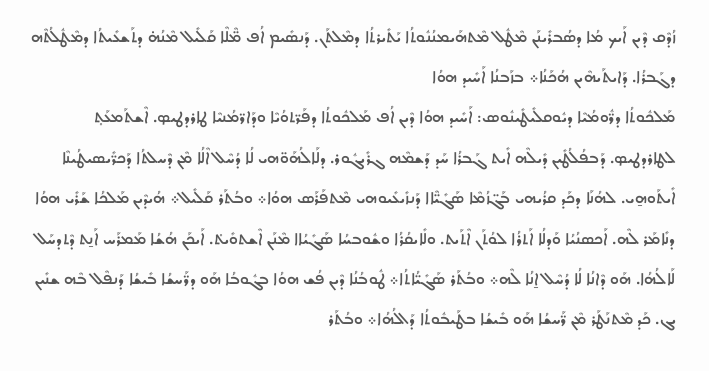ܙܳܕܶܩ ܕܶܝܢ ܐܰܝܟ ܡܳܐ ܕܤܳܒܪܺܝܢܰܢ ܡܶܛܽܠ ܡܶܬܗܰܝܡܢܳܢܽܘܬܳܐ ܝܰܬܺܝܪܬܳܐ ܕܡܶܠܬܰܢ. ܕܰܢܣܺܝܡ ܐܳܦ ܡ̈ܶܠܶܐ ܩܰܠܺܝܠ ܡܶܢܳܗ̇ ܕܬܰܫܥܺܝܬܳܐ ܕܡܶܛܽܠܳܬܶܗ ܕܓܰܒܪܳܐ. ܕܰܐܝܬܰܝܗܶܝܢ ܗܳܟܰܢܳܐ܀ ܒܙܰܒܢܳܐ ܐܰܚܺܝܕ ܗܘܳܐ
ܡܰܠܟܽܘܬܳܐ ܕܪ̈ܽܘܡܳܝܶܐ ܕܝܽܘܩܠܺܝܛܺܝܢܽܘܣ: ܐܰܚܺܝܕ ܗܘܳܐ ܕܶܝܢ ܐܳܦ ܡܰܠܟܽܘܬܳܐ ܕܦܰܪ̈ܬܘܳܝܶܐ ܘܕܰܐܪ̈ܡܳܢܝܶܐ ܛܐܪܕܛܝܤ. ܐܶܫܬܰܡܥܰܬ̥ ܠܛܐܪܕܛܝܤ. ܕܰܒܦܳܠܳܛܺܝܢ ܕܺܝܠܶܗ ܐܺܝܬ ܓܰܒܪܳܐ ܚܰܕ ܕܰܫܡܶܗ ܓܪܺܝܓܽܘܪ. ܕܠܰܐܠܳܗܰܘ̈ܗܝ ܠܳܐ ܕܳܚܶܠ ܐܶܠܳܐ ܡܶܢ ܕܶܚܠܬܳܐ ܕܰܟܪ̈ܺܝܣܝܛܳܝܢܶܐ ܐܺܝܬܰܘܗ̱ܝ. ܠܗܳܢܰܐ ܕܟܰܕ ܩܪܳܝܗܝ ܒܰܓ̈ܙܳܡܶܐ ܣܰܓܺܝ̈ܶܐܐ ܕܰܢܙܺܝܥܺܝܘܗܝ ܡܶܬܦܰܪܰܣ ܗܘܳܐ܀ ܘܒܳܬܰܪ ܩܰܠܺܝܠ܀ ܗܳܝܕܶܝܢ ܡܰܠܟܳܐ ܫܰܪܺܝ ܗܘܳܐ ܕܢܺܐܡܰܪ ܠܶܗ. ܐܰܟܣܢܳܝܳܐ ܘܰܕܠܳܐ ܐܰܬܪܳܐ ܠܘܳܬܰܢ ܐܶܬܰܝܬ. ܘܠܺܐܝܩܳܪܳܐ ܘܫܽܘܒܚܳܐ ܤܰܓܺܝܳܐܐ ܡܶܢܰܢ ܐܶܫܬܘܺܝܬ̊. ܐܰܝܟܰܢ ܗܳܫܳܐ ܡܰܡܪܰܚ ܐܰܢ̱ܬ ܕܶܬܕܚܰܠ ܠܰܐܠܳܗܳܐ. ܗܰܘ ܕܶܐܢܳܐ ܠܳܐ ܕܳܚܶܠ ܐ̱ܢܳܐ ܠܶܗ܀ ܘܒܳܬܰܪ ܣܰܓܺܝ̈ܳܐܬܳܐ܀ ܛܽܘܒܳܢܳܐ ܕܶܝܢ ܦܳܫ ܗܘܳܐ ܒܓܽܘܒܳܐ ܗܰܘ ܕܪ̈ܰܚܫܳܐ ܒܺܝܫܳܐ ܕܰܢܦܶܠ ܒܶܗ ܫܢܺܝܢ ܝܓ. ܟܰܕ ܡܶܬܢܰܛܰܪ ܡܶܢ ܪ̈ܰܚܫܳܐ ܗܰܘ ܒܺܝܫܳܐ ܒܛܰܝܒܽܘܬܳܐ ܕܰܐܠܳܗܳܐ܀ ܘܒܳܬܰܪ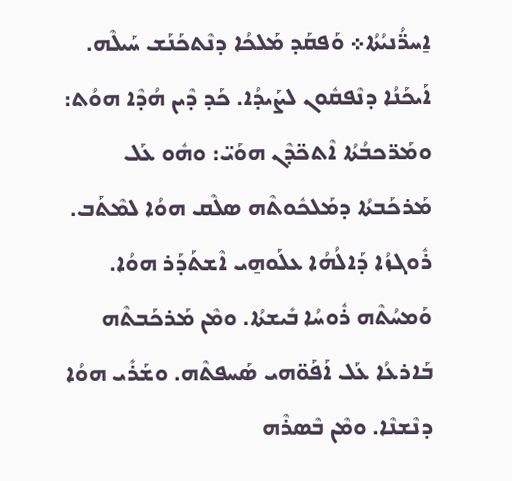ܐ̱ܚܪ̈ܳܢܝܳܬܳܐ܀ ܘܰܦܩܰܕ ܡܰܠܟܳܐ ܕܢܶܬܟܰܢܰܫ ܚܰܝܠܶܗ. ܐܰܝܟܰܢܳܐ ܕܢܶܦܩܽܘܢ ܠܨܰܝܕܳܐ. ܟܰܕ ܕܶܝܢ ܗܳܕܶܐ ܗܘܳܬ: ܘܡܰܪ̈ܟܒܳܬܳܐ ܐܶܬܟ̈ܕܶܢ ܗܘܰܝ̈: ܘܗܽܘ ܥܰܠ ܡܰܪܟܰܒܬܳܐ ܕܡܰܠܟܽܘܬܶܗ ܣܠܶܩ ܗܘܳܐ ܠܡܶܬܰܒ. ܪܽܘܓܙܳܐ ܕܰܐܠܳܗܳܐ ܥܠܰܘܗ̱ܝ ܐܶܫܬܰܕܰܪ ܗܘܳܐ. ܘܰܡܚܳܬܶܗ ܪܽܘܚܳܐ ܒܺܝܫܬܳܐ. ܘܡܶܢ ܡܰܪܟܰܒܬܶܗ ܒܰܐܪܥܳܐ ܥܰܠ ܐܰܦܰܘ̈ܗܝ ܣܰܚܦܬܶܗ. ܘܫܰܪܺܝ ܗܘܳܐ ܕܢܶܫܢܶܐ. ܘܡܶܢ ܒܶܣܪܶܗ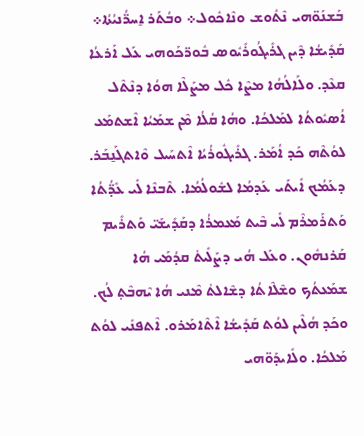ܒܰܫܢܰܘ̈ܗܝ ܢܶܬܽܘܫ ܘܢܶܐܟܽܘܠ܀ ܘܒܳܬܰܪ ܐ̱ܚܪ̈ܳܢܝܳܬܳܐ܀ ܩܰܕܺܝܫܳܐ ܕܶܝܢ ܓܪܺܝܓܳܘܪܺܝܽܘܣ ܒܽܘܪ̈ܟܰܘܗܝ ܥܰܠ ܐܰܪܥܳܐ ܩܥܶܕ. ܘܠܰܐܠܳܗܳܐ ܡܨܶܐ ܟܽܠ ܡܨܰܠܶܐ ܗܘܳܐ ܕܢܶܬܶܠ ܐܳܤܝܽܘܬܳܐ ܠܡܰܠܟܳܐ. ܘܗܳܐ ܩܳܠܳܐ ܡܶܢ ܫܡܰܝܳܐ ܐܶܫܬܡܰܥ ܠܘܳܬܶܗ ܟܰܕ ܐܳܡܰܪ. ܓܪܺܝܓܽܘܪܳܝܳܐ ܐܶܬܚܰܝܠ ܘܶܐܬܓܰܢ̱ܒܰܪ. ܕܥܰܡܳܟ ܐܺܝܬܰܝ ܥܰܕܡܳܐ ܠܫܽܘܠܳܡܳܐ. ܬܶܒܢܶܐ ܠܺܝ ܥܺܕ̈ܳܬܳܐ ܘܰܬܪܰܡܪܶܡ ܠܺܝ ܒܶܝܬ ܡܰܥܡܪܳܐ ܕܩܰܕܺܝܫܰܝ̈ ܘܰܬܪܺܝܡ ܩܰܪܢܗܽܘܢ. ܘܥܰܠ ܗܳܝ ܕܨܰܠܺܝܬ̊ ܩܕܳܡܰܝ ܗܳܐ ܫܡܰܥܬܳܟ ܘܫܶܠܶܐܬܳܐ ܕܫܶܐܠܬ̊ ܡܶܢܝ ܗܳܐ ܝܶܗܒܶܬ̥ ܠܳܟ. ܘܟܰܕ ܗܳܠܶܝܢ ܠܘܳܬ ܩܰܕܺܝܫܳܐ ܐܶܬܶܐܡܰܪܘ. ܐܶܬܦܢܺܝ ܠܘܳܬ ܡܰܠܟܳܐ. ܘܠܺܐܝܕܰܘ̈ܗܝ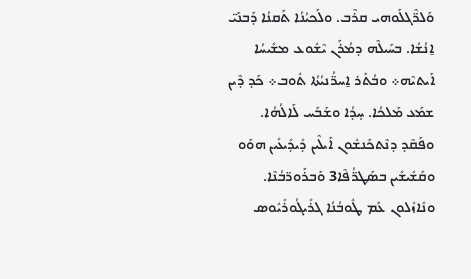ܘܰܠܪ̈ܶܓܠܰܘܗܝ ܩܪܶܒ. ܘܠܰܟܝܳܢܳܐ ܬܰܩܢܳܐ ܕܰܒܢܰܝ̈ ܐ̱ܢܳܫܳܐ. ܒܚܰܝܠܶܗ ܕܡܳܪܰܢ ܝܶܫܽܘܥ ܡܫܺܝܚܳܐ ܐܰܝܬܝܶܗ܀ ܘܒܳܬܰܪ ܐ̱ܚܪ̈ܳܢܝܳܬܳܐ ܬܽܘܒ܀ ܟܰܕ ܕܶܝܢ ܫܡܰܥ ܡܰܠܟܳܐ. ܚ̣ܕܳܐ ܘܫܰܒܰܚ ܠܰܐܠܳܗܳܐ. ܘܦܰܩܶܕ ܕܢܶܬܟܰܢܫܽܘܢ ܐܰܝܠܶܝܢ ܕܺܝܕܺܝܥܺܝܢ ܗܘܰܘ ܘܩܰܫܺܝܫܺܝܢ ܒܣܰܛܪ̈ܳܦܶܐ3 ܘܰܒܪܰܘܪ̈ܒܳܢܶܐ. ܘܢܺܐܙܽܠܘܢ ܥܰܡ ܛܽܘܒܳܢܳܐ ܓܪܺܝܓܳܘܪܺܝܽܘܣ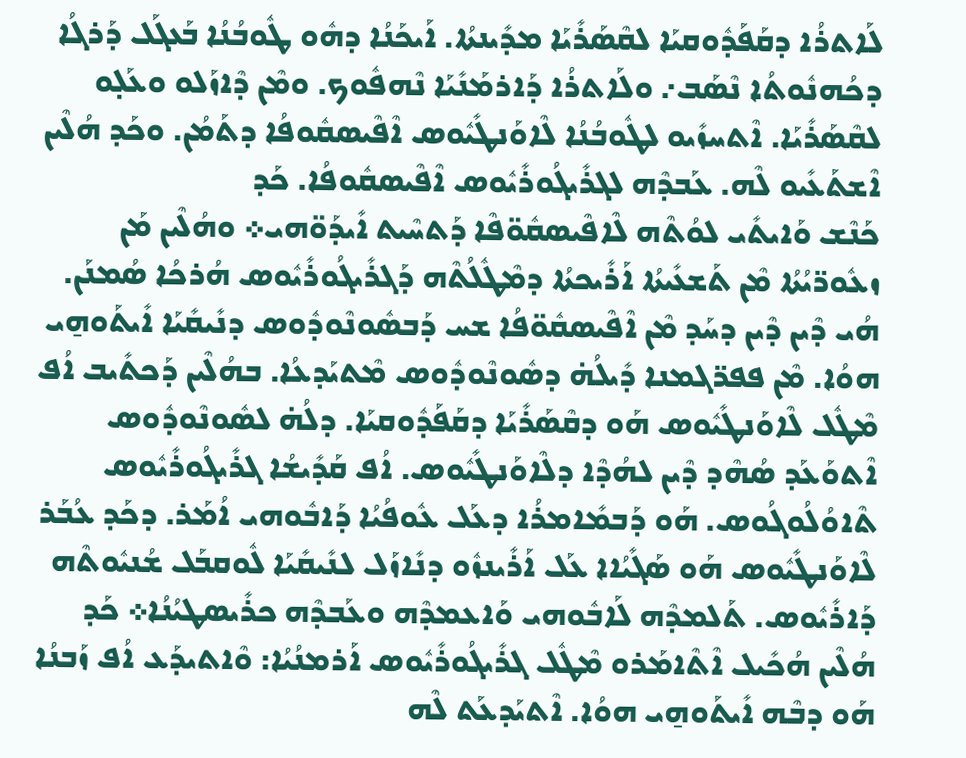ܠܰܐܬܪܳܐ ܕܩܰܦܰܕܽܘܩܝܰܐ ܠܩܶܤܰܪܺܝܰܐ ܡܕܺܝܢܬܳܐ. ܐܰܝܟܰܢܳܐ ܕܗܽܘ ܛܽܘܒܳܢܳܐ ܒܰܥܓܰܠ ܕܰܪܓܳܐ ܕܟܳܗܢܽܘܬܳܐ ܢܶܣܰܒ܇ ܘܠܰܐܬܪܳܐ ܕܰܐܪܡܰܢܺܝܰܐ ܢܶܗܦܽܘܟ. ܘܡܶܢ ܕܶܐܙܰܠܘ ܘܥܰܠ̣ܘ ܠܩܶܤܰܪܺܝܰܐ. ܐܶܬܚܙܺܝܘ ܠܛܽܘܒܳܢܳܐ ܠܶܐܘܰܢܛܺܝܽܘܣ ܐܶܦܶܝܤܩܽܘܦܳܐ ܕܬܰܡܳܢ. ܘܟܰܕ ܗܳܠܶܝܢ ܐܶܫܬܰܥܺܝܘ ܠܶܗ. ܥܰܒܕܶܗ ܠܓܪܺܝܓܳܘܪܺܝܽܘܣ ܐܶܦܶܝܣܩܽܘܦܳܐ. ܟܰܕ
ܟܰܢܶܫ ܘܰܐܝܬܺܝ ܠܘܳܬܶܗ ܠܶܐܦܶܝܤܩܽܘ̈ܦܶܐ ܕܰܬܚܶܝܬ ܐܺܝܕܰܘ̈ܗܝ܀ ܘܗܳܠܶܝܢ ܡܰܢ ܙܥܽܘܪ̈ܝܳܬܳܐ ܡܶܢ ܬܰܫܥܺܝܬܳܐ ܐܰܪܺܝܟܬܳܐ ܕܡܶܛܽܠܳܬܶܗ ܕܰܓܪܺܝܓܳܘܪܺܝܽܘܣ ܗܳܪܟܳܐ ܣܳܡܢܰܢ. ܗܳܝ ܕܶܝܢ ܕܶܝܢ ܕܚܰܕ ܡܶܢ ܐܶܦܶܝܣܩܽܘ̈ܦܳܐ ܫܚ ܕܰܒܤܽܘܢܶܘܕܽܘܣ ܕܢܺܝܩܺܝܰܐ ܐܺܝܬܰܘܗ̱ܝ ܗܘܳܐ. ܡܶܢ ܦܦܪ̈ܓܡܢܐ ܕܺܝܠܳܗ̇ ܕܣܽܘܢܶܘܕܽܘܣ ܡܶܬܝܰܕܥܳܐ. ܒܗܳܠܶܝܢ ܕܰܟܬܺܝܒ ܐܳܦ ܡܶܛܽܠ ܠܶܐܘܰܢܛܺܝܽܘܣ ܗܰܘ ܕܩܶܣܰܪܺܝܰܐ ܕܩܰܦܰܕܽܘܩܝܰܐ. ܕܠܳܗ̇ ܠܤܽܘܢܶܘܕܽܘܣ ܐܶܬܘܰܥܰܕ ܣܳܗܶܕ ܕܶܝܢ ܠܗܳܕܶܐ ܕܠܶܐܘܰܢܛܺܝܽܘܣ. ܐܳܦ ܩܰܕܺܝܫܳܐ ܓܪܺܝܓܳܘܪܺܝܽܘܣ ܬܶܐܘܳܠܳܘܓܳܘܣ. ܗܰܘ ܕܰܒܡܺܐܡܪܳܐ ܕܥܰܠ ܥܽܘܦܳܝܳܐ ܕܰܐܒܽܘܗܝ ܐܳܡܰܪ. ܕܟܰܕ ܥܳܒܰܪ ܠܶܐܘܰܢܛܺܝܽܘܣ ܗܰܘ ܣܰܓܺܝܳܐܐ ܥܰܠ ܐܰܪܺܝܢܙܽܘ ܕܢܺܐܙܰܠ ܠܢܺܝܩܺܝܰܐ ܠܽܘܩܒܰܠ ܫܳܢܝܽܘܬܶܗ ܕܰܐܪܺܝܽܘܣ. ܬܰܠܡܕܶܗ ܠܰܐܒܽܘܗܝ ܘܰܐܥܡܕܶܗ ܘܥܰܒܕܶܗ ܟܪܺܝܤܛܝܳܢܳܐ܀ ܟܰܕ ܗܳܠܶܝܢ ܗܳܟܺܝܠ ܐܶܬܶܐܡܰܪܘ ܡܶܛܽܠ ܓܪܺܝܓܳܘܪܺܝܽܘܣ ܐܰܪܡܢܳܝܳܐ: ܘܶܐܬܝܕܰܥ ܐܳܦ ܙܰܒܢܳܐ ܗܰܘ ܕܒܶܗ ܐܺܝܬܰܘܗ̱ܝ ܗܘܳܐ. ܐܶܬܝܰܕܥܰܬ ܠܶܗ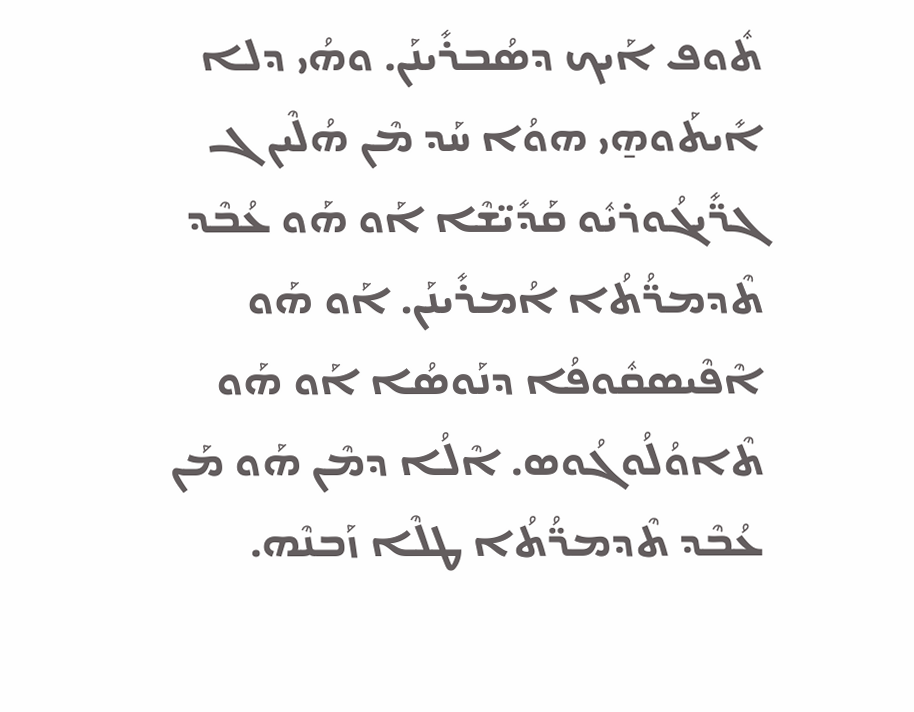ܬܽܘܦ ܐܰܝܟ ܕܣܳܒܪܺܝܢܰܢ. ܘܗܳܝ ܕܠܐ ܐܺܝܬܰܘܗ̱ܝ ܗܘܳܐ ܚܰܕ ܡܶܢ ܗܳܠܶܝܢ ܓ ܓܪ̈ܺܝܓܳܘܪܝܽܘ ܩܰܕܺܝ̈ܫܶܐ ܐܰܘ ܗܰܘ ܥܳܒܶܕ ܬܶܕܡܪ̈ܳܬܳܐ ܐܳܡܪܺܝܢܰܢ. ܐܰܘ ܗܰܘ ܐܶܦܶܝܣܩܽܘܦܳܐ ܕܢܰܘܣܳܐ ܐܰܘ ܗܰܘ ܬܶܐܘܳܠܳܘܓܳܘܣ. ܐܶܠܳܐ ܕܡܶܢ ܗܰܘ ܡܰܢ ܥܳܒܶܕ ܬܶܕܡܪ̈ܳܬܳܐ ܛܠܶܐ ܙܰܒܢܶܗ.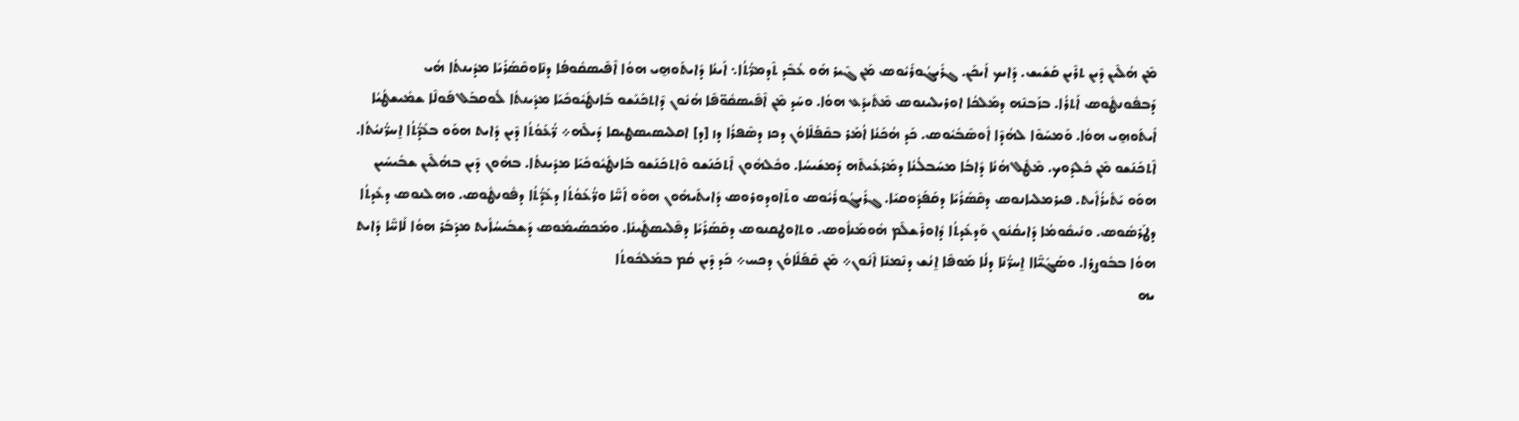ܡܶܢ ܗܳܠܶܝܢ ܕܶܝܢ ܬܪܶܝܢ ܩܰܫܺܝܫ. ܕܰܐܝܟ ܐܰܝܟܰܢ. ܓܪܺܝܓܳܘܪܺܝܽܘܣ ܡܰܢ ܓܶܝܪ ܗܰܘ ܥܳܒܶܕ ܬܶܕܡܪ̈ܳܬܳܐ܆ ܐܰܝܢܳܐ ܕܺܐܝܬܰܘܗ̱ܝ ܗܘܳܐ ܐܶܦܶܝܣܩܽܘܦܳܐ ܕܢܶܐܘܩܶܣܰܪܺܝܰܐ ܡܕܺܝܢܬܳܐ ܗܳܝ ܕܰܒܦܽܘܢܛܽܘܣ ܐܰܬܪܳܐ. ܒܙܰܒܢܶܗ ܕܡܰܠܟܳܐ ܐܘܪܝܠܝܢܘܣ ܡܶܬܺܝܕܰܥ ܗܘܳܐ. ܘܚܰܕ ܡܶܢ ܐܶܦܶܝܣܩܽܘ̈ܦܶܐ ܗܳܢܽܘܢ ܕܶܐܬܟܰܢܰܫܘ ܒܰܐܢܛܺܝܽܘܟܺܝܰܐ ܡܕܺܝܢܬܳܐ ܠܽܘܩܒܰܠ ܦܰܘܠܶܐ ܫܡܺܝܫܛܳܝܳܐ ܐܺܝܬܰܘܗ̱ܝ ܗܘܳܐ. ܘܰܡܚܰܘܶܐ ܠܗܳܕܶܐ ܐܽܘܤܶܒܺܝܽܘܣ. ܟܰܕ ܗܳܟܰܢܳܐ ܐܳܡܰܪ ܒܩܶܦܰܠܶܐܘܳܢ ܕܟܙ ܕܣܶܦܪܳܐ ܕܙ [ܕ] ܐܩܠܝܣܝܣܛܝܩܐ ܕܺܝܠܶܗ܀ ܪ̈ܳܥܰܘܳܬܳܐ ܕܶܝܢ ܕܺܐܝܬ ܗܘܰܘ ܒܥܺܕ̈ܳܬܳܐ ܐ̱ܚܪ̈ܳܢܝܳܬܳܐ. ܐܶܬܟܰܢܰܫܘ ܡܶܢ ܟܽܠܕܽܘܟ. ܡܶܛܽܠ ܗܳܢܳܐ ܕܺܐܒܳܐ ܡܚܰܒܠܳܢܳܐ ܕܡܰܪܥܺܝܬܶܗ ܕܰܡܫܺܝܚܳܐ. ܘܟܽܠܗܽܘܢ ܐܶܬܟܰܢܰܫܘ ܘܶܐܬܟܰܢܰܫܘ ܒܰܐܢܛܺܝܽܘܟܺܝܰܐ ܡܕܺܝܢܬܳܐ. ܒܗܽܘܢ ܕܶܝܢ ܒܗܳܠܶܝܢ ܫܒܺܝܚܺܝܢ ܗܘܰܘ ܝܰܬܺܝܪܳܐܺܝܬ. ܦܝܪܡܠܝܐܢܘܣ ܕܩܶܤܰܪܺܝܰܐ ܕܩܰܦܰܕܽܘܩܝܰܐ. ܓܪܺܝܓܳܘܪܺܝܽܘܣ ܘܬܶܐܘܕܘܪܘܣ ܕܺܐܝܬܰܝܗܽܘܢ ܗܘܰܘ ܐܰܚ̈ܶܐ ܘܪ̈ܳܥܰܘܳܬܳܐ ܕܥܺܕ̈ܳܬܳܐ ܕܦܽܘܢܛܽܘܣ. ܘܗܠܢܘܣ ܕܥܺܕܬܳܐ ܕܛܰܪܤܽܘܣ. ܘܢܺܝܩܽܘܡܳܐ ܕܺܐܝܩܳܢܽܘܢ ܘܰܕܥܺܕܬܳܐ ܕܽܐܘܪܶܫܠܶܡ ܗܽܘܡܰܢܐܽܘܣ. ܘܬܐܘܛܩܢܘܣ ܕܩܶܤܰܪܺܝܰܐ ܕܦܶܠܝܣܛܺܝܢܺܐ. ܘܡܰܟܤܺܝܡܽܘܣ ܕܰܫܒܺܝܚܳܐܺܝܬ ܡܕܰܒܰܪ ܗܘܳܐ ܠܰܐܚ̈ܶܐ ܕܺܐܝܬ ܗܘܳܐ ܒܒܽܘܨܪܐ. ܘܣܰܓܺܝ̈ܶܐܐ ܐ̱ܚܪ̈ܳܢܶܐ ܕܠܳܐ ܡܰܘܦܶܐ ܐ̱ܢܳܫ ܕܢܶܡܢܶܐ ܐܶܢܽܘܢ܀ ܡܶܢ ܩܶܦܰܠܶܐܘܳܢ ܕܟܚ܀ ܟܰܕ ܕܶܝܢ ܩܳܡ ܒܡܰܠܟܽܘܬܳܐ
ܝܗ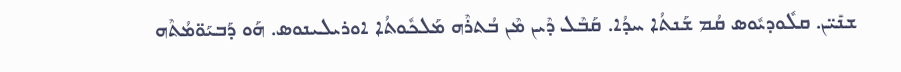ܫܢܺܝ̈ܢ. ܩܠܽܘܕܝܽܘܣ ܩܳܡ ܫܰܢܬܳܐ ܚܕܳܐ. ܩܰܒܶܠ ܕܶܝܢ ܡܶܢ ܒܳܬܪܶܗ ܡܰܠܟܽܘܬܳܐ ܐܘܪܝܠܝܢܘܣ. ܗܰܘ ܕܰܒܝܰܘ̈ܡܳܬܶܗ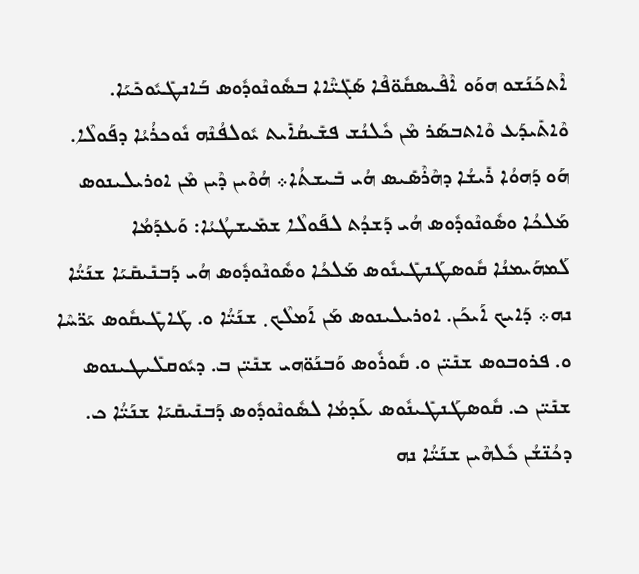ܐܶܬܟܰܢܰܫܘ ܗܘܰܘ ܐܶܦܶܝܣܩܽܘ̈ܦܶܐ ܣܰܓܺܝ̈ܶܐܐ ܒܤܽܘܢܶܘܕܽܘܣ ܒܰܐܢܛܺܝܽܘܟܺܝܰܐ. ܘܶܐܬܺܝܕܰܥ ܘܶܐܬܒܣܰܪ ܡܶܢ ܟܽܠܢܳܫ ܦܫܺܝܩܳܐܺܝܬ ܝܽܘܠܦܳܢܶܗ ܢܽܘܟܪܳܝܳܐ ܕܦܰܘܠܶܐ. ܗܰܘ ܕܰܗܘܳܐ ܪܺܝܫܳܐ ܕܗܶܪܶܤܺܝܣ ܗܳܝ ܒܺܝܫܬܳܐ܀ ܗܳܘܶܝܢ ܕܶܝܢ ܡܶܢ ܐܘܪܝܠܝܢܘܣ ܡܰܠܟܳܐ ܘܤܽܘܢܶܘܕܽܘܣ ܗܳܝ ܕܰܫܕܳܬ ܠܦܰܘܠܶܐ ܫܡܺܝܫܛܳܝܳܐ: ܘܰܥܕܰܡܳܐ ܠܰܡܗܰܝܡܢܳܐ ܩܽܘܤܛܰܢܛܺܝܢܽܘܣ ܡܰܠܟܳܐ ܘܤܽܘܢܶܘܕܽܘܣ ܗܳܝ ܕܰܒܢܺܝܩܺܝܰܐ ܫܢܰܝ̈ܳܐ ܢܗ܀ ܕܰܐܝܟ ܐܰܝܟܰܢ. ܐܘܪܝܠܝܢܘܣ ܡܰܢ ܐܰܡܠܶܟ܂ ܫܢܰܝ̈ܳܐ ܘ. ܛܰܐܛܺܝܩܽܘܣ ܝܰܪ̈ܚܶܐ ܘ. ܦܪܘܒܘܣ ܫܢܺܝ̈ܢ ܘ. ܩܽܘܪܽܘܣ ܘܰܒܢܰܘ̈ܗܝ ܫܢܺܝ̈ܢ ܒ. ܕܝܽܘܩܠܺܝܛܝܢܘܣ ܫܢܺܝ̈ܢ ܟ. ܩܽܘܤܛܰܢܛܺܝܢܽܘܣ ܥܰܕܡܳܐ ܠܤܽܘܢܶܘܕܽܘܣ ܕܰܒܢܺܝܩܺܝܰܐ ܫܢܰܝ̈ܳܐ ܟ. ܕܟܳܢ̈ܫܳܢ ܟܽܠܗܶܝܢ ܫܢܰܝ̈ܳܐ ܢܗ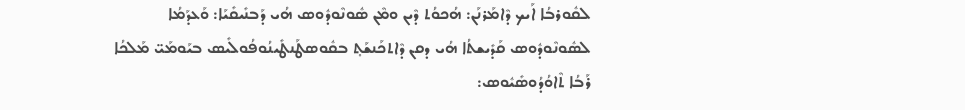ܠܩܽܘܪܒܳܐ ܐܰܝܟ ܕܶܐܡܰܪܢܰܢ: ܗܳܟܘܳܬ ܕܶܝܢ ܘܡܶܢ ܤܽܘܢܶܘܕܽܘܣ ܗܳܝ ܕܰܒܢܺܝܩܺܝܰܐ: ܘܰܥܕܰܡܳܐ ܠܣܽܘܢܶܘܕܽܘܣ ܩܰܕܺܝܫܬܳܐ ܗܳܝ ܕܩܢ ܕܶܐܬܟܰܢܫܰܬ̥ ܒܩܽܘܣܛܰܢܛܺܝܢܳܘܦܳܘܠܺܝܣ ܒܝܰܘܡܰܝ̈ ܡܰܠܟܳܐ ܪܰܒܳܐ ܬܶܐܘܳܕܳܘܣܺܝܽܘܣ: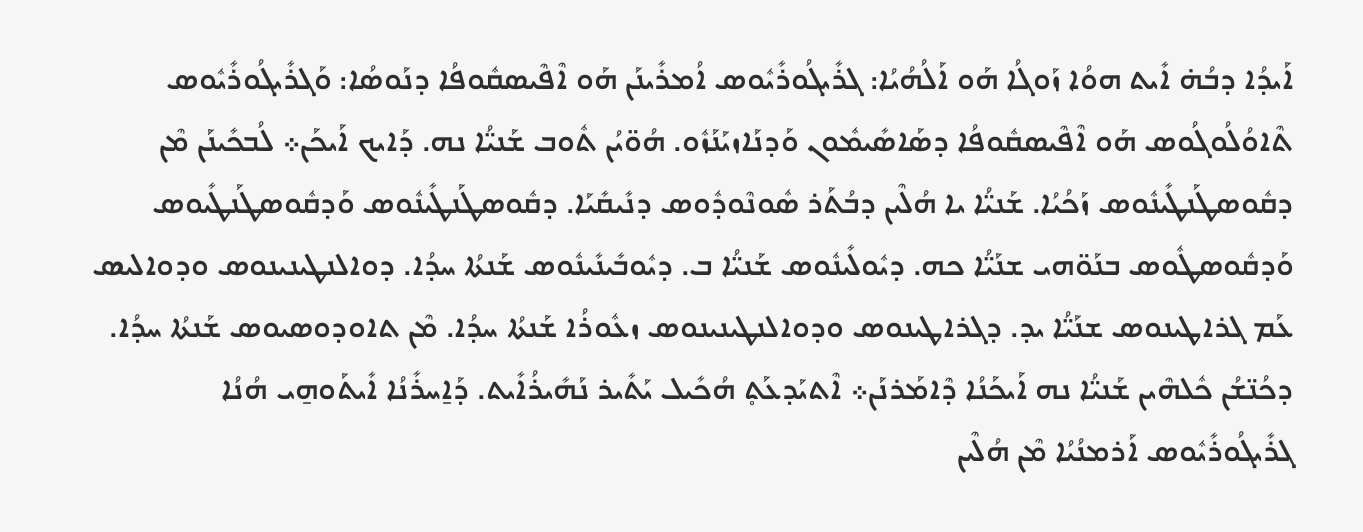ܐܰܝܕܳܐ ܕܒܳܗ̇ ܐܺܝܬ ܗܘܳܐ ܙܰܘܓܳܐ ܗܰܘ ܐܰܠܳܗܳܝܳܐ: ܓܪܺܝܓܳܘܪܺܝܽܘܣ ܐܳܡܪܺܝܢܰܢ ܗܰܘ ܐܶܦܶܝܣܩܽܘܦܳܐ ܕܢܰܘܣܳܐ: ܘܰܓܪܺܝܓܳܘܪܺܝܽܘܣ ܬܶܐܘܳܠܳܘܓܳܘܣ ܗܰܘ ܐܶܦܶܝܣܩܽܘܦܳܐ ܕܣܰܐܣܺܝܡܽܘܢ ܘܰܕܢܰܐܙܝܰܢܰܙܽܘ. ܗܳܘ̈ܝܳܢ ܬܽܘܒ ܫܰܢܝ̈ܳܐ ܢܗ. ܕܰܐܝܟ ܐܰܝܟܰܢ܀ ܠܳܒܟܺܝܢܰܢ ܡܶܢ ܕܩܽܘܣܛܰܢܛܺܝܢܽܘܣ ܙܰܟܳܝܳܐ. ܫܰܢܝ̈ܳܐ ܝܐ ܗܳܠܶܝܢ ܕܒܳܬܰܪ ܣܽܘܢܶܘܕܽܘܣ ܕܢܺܝܩܺܝܰܐ. ܕܩܽܘܣܛܰܢܛܺܝܢܽܘܣ ܘܰܕܩܽܘܤܛܰܢܛܺܝܘܣ ܘܰܕܩܽܘܤܛܽܘܣ ܒܢܰܘ̈ܗܝ ܫܢܰܝ̈ܳܐ ܟܗ. ܕܝܽܘܠܺܝܢܽܘܣ ܫܰܢܝ̈ܳܐ ܒ. ܕܝܽܘܒܺܝܢܺܝܢܽܘܣ ܫܰܢܬܳܐ ܚܕܳܐ. ܕܘܐܠܢܛܝܢܝܢܘܣ ܘܕܘܐܠܝܣ ܥܰܡ ܓܪܐܛܝܢܘܣ ܫܢܰܝ̈ܳܐ ܝܕ. ܕܓܪܐܛܝܢܘܣ ܘܕܘܐܠܢܛܝܢܝܢܘܣ ܙܥܽܘܪܳܐ ܫܰܢܬܳܐ ܚܕܳܐ. ܡܶܢ ܬܐܘܕܘܤܝܘܣ ܫܰܢܬܳܐ ܚܕܳܐ. ܕܟܳܢ̈ܫܳܢ ܟܽܠܗܶܝܢ ܫܰܢܝ̈ܳܐ ܢܗ ܐܰܝܟܰܢܳܐ ܕܶܐܡܰܪܢܰܢ܀ ܐܶܬܝܰܕܥܰܬ̥ ܗܳܟܺܝܠ ܝܰܬܺܝܪ ܢܰܗܺܝܪܳܐܺܝܬ. ܕܰܐ̱ܚܪܺܢܳܐ ܐܺܝܬܰܘܗ̱ܝ ܗܳܢܳܐ ܓܪܺܝܓܳܘܪܺܝܽܘܣ ܐܰܪܡܢܳܝܳܐ ܡܶܢ ܗܳܠܶܝܢ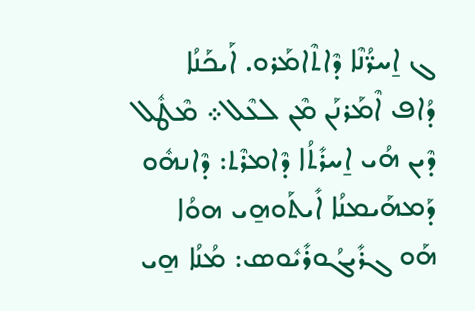ܓ ܐ̱ܚܪ̈ܳܢܶܐ ܕܶܐܬܶܐܡܰܪܘ. ܐܰܝܟܰܢܳܐ ܕܳܐܦ ܐܶܡܰܪܢܰܢ ܡܶܢ ܠܥܶܠ܀ ܡܶܛܽܠ ܕܶܝܢ ܗܳܝ ܐ̱ܚܪܺܬܳܐ ܕܶܐܡܪܶܬ: ܕܶܐܢܗܽܘ ܕܰܡܗܰܝܡܢܳܐ ܐܺܝܬܰܘܗ̱ܝ ܗܘܳܐ ܗܰܘ ܓܪܺܝܓܳܘܪܺܝܽܘܣ: ܡܳܢܳܐ ܗ̱ܝ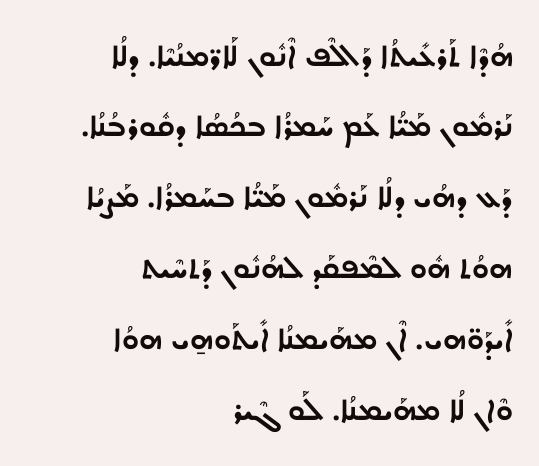ܗܳܕܶܐ ܬܰܪܥܺܝܬܳܐ ܕܰܐܠܶܦ ܐܶܢܽܘܢ ܠܰܐܪ̈ܡܢܳܝܶܐ. ܕܠܳܐ ܢܰܪܡܽܘܢ ܡܰܝ̈ܳܐ ܥܰܡ ܚܰܡܪܳܐ ܒܟܳܣܳܐ ܕܩܽܘܪܒܳܢܳܐ. ܕܰܥ ܕܗܳܝ ܕܠܳܐ ܢܰܪܡܽܘܢ ܡܰܝ̈ܳܐ ܒܚܰܡܪܳܐ. ܡܰܨܝܳܐ ܗܘܳܬ ܗܽܘ ܠܡܶܦܩܰܕ ܠܗܳܢܽܘܢ ܕܰܬܚܶܝܬ ܐܺܝܕܰܘ̈ܗܝ. ܐܶܢ ܡܗܰܝܡܢܳܐ ܐܺܝܬܰܘܗ̱ܝ ܗܘܳܐ ܘܶܐܢ ܠܳܐ ܡܗܰܝܡܢܳܐ. ܠܰܘ ܓܶܝܪ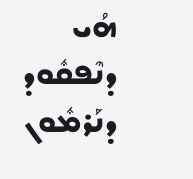ܗܳܝ ܕܢܶܦܩܽܘܕ ܕܢܰܪܡܽܘܢ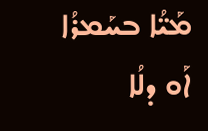ܡܰܝ̈ܳܐ ܒܚܰܡܪܳܐ ܐܰܘ ܕܠܳܐ